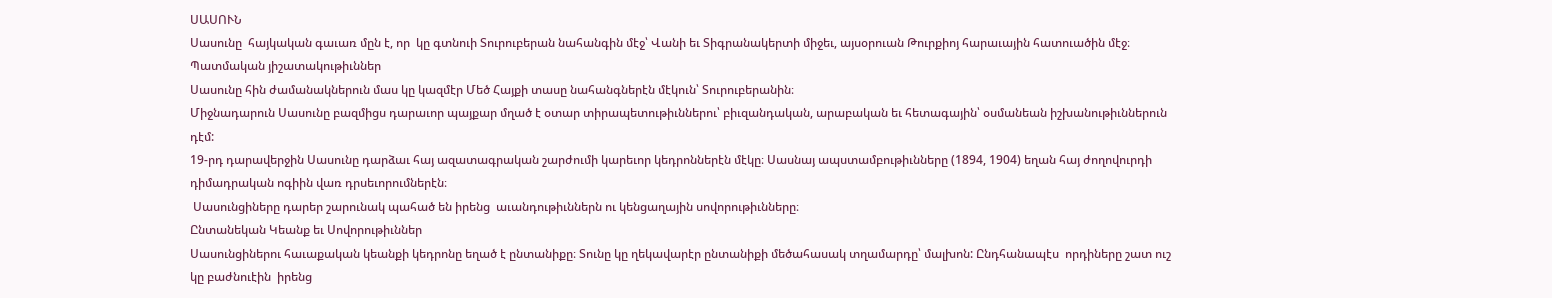ՍԱՍՈՒՆ
Սասունը  հայկական գաւառ մըն է, որ  կը գտնուի Տուրուբերան նահանգին մէջ՝ Վանի եւ Տիգրանակերտի միջեւ, այսօրուան Թուրքիոյ հարաւային հատուածին մէջ։
Պատմական յիշատակութիւններ
Սասունը հին ժամանակներուն մաս կը կազմէր Մեծ Հայքի տասը նահանգներէն մէկուն՝ Տուրուբերանին։
Միջնադարուն Սասունը բազմիցս դարաւոր պայքար մղած է օտար տիրապետութիւններու՝ բիւզանդական, արաբական եւ հետագային՝ օսմանեան իշխանութիւններուն դէմ:
19-րդ դարավերջին Սասունը դարձաւ հայ ազատագրական շարժումի կարեւոր կեդրոններէն մէկը։ Սասնայ ապստամբութիւնները (1894, 1904) եղան հայ ժողովուրդի դիմադրական ոգիին վառ դրսեւորումներէն։
 Սասունցիները դարեր շարունակ պահած են իրենց  աւանդութիւններն ու կենցաղային սովորութիւնները։
Ընտանեկան Կեանք եւ Սովորութիւններ
Սասունցիներու հաւաքական կեանքի կեդրոնը եղած է ընտանիքը։ Տունը կը ղեկավարէր ընտանիքի մեծահասակ տղամարդը՝ մալխոն: Ընդհանապէս  որդիները շատ ուշ
կը բաժնուէին  իրենց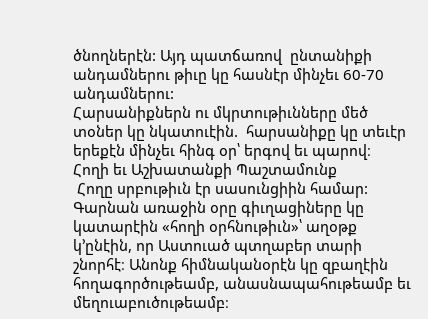ծնողներէն: Այդ պատճառով  ընտանիքի անդամներու թիւը կը հասնէր մինչեւ 60-70 անդամներու:
Հարսանիքներն ու մկրտութիւնները մեծ տօներ կը նկատուէին.  հարսանիքը կը տեւէր երեքէն մինչեւ հինգ օր՝ երգով եւ պարով։
Հողի եւ Աշխատանքի Պաշտամունք
 Հողը սրբութիւն էր սասունցիին համար: Գարնան առաջին օրը գիւղացիները կը կատարէին «հողի օրհնութիւն»՝ աղօթք կ’ընէին, որ Աստուած պտղաբեր տարի շնորհէ։ Անոնք հիմնականօրէն կը զբաղէին  հողագործութեամբ, անասնապահութեամբ եւ մեղուաբուծութեամբ։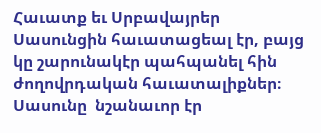Հաւատք եւ Սրբավայրեր
Սասունցին հաւատացեալ էր, բայց կը շարունակէր պահպանել հին ժողովրդական հաւատալիքներ։ Սասունը  նշանաւոր էր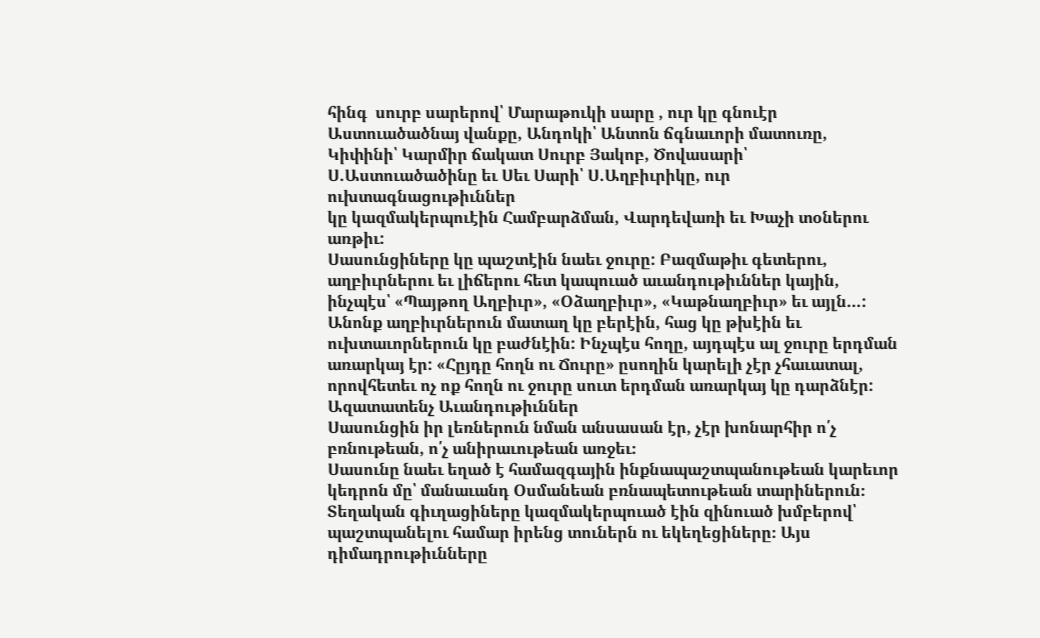հինգ  սուրբ սարերով՝ Մարաթուկի սարը , ուր կը գնուէր Աստուածածնայ վանքը, Անդոկի՝ Անտոն ճգնաւորի մատուռը, Կիփինի՝ Կարմիր ճակատ Սուրբ Յակոբ, Ծովասարի՝ Ս.Աստուածածինը եւ Սեւ Սարի՝ Ս.Աղբիւրիկը, ուր ուխտագնացութիւններ
կը կազմակերպուէին Համբարձման, Վարդեվառի եւ Խաչի տօներու առթիւ:
Սասունցիները կը պաշտէին նաեւ ջուրը: Բազմաթիւ գետերու, աղբիւրներու եւ լիճերու հետ կապուած աւանդութիւններ կային, ինչպէս՝ «Պայթող Աղբիւր», «Օձաղբիւր», «Կաթնաղբիւր» եւ այլն…: Անոնք աղբիւրներուն մատաղ կը բերէին, հաց կը թխէին եւ ուխտաւորներուն կը բաժնէին: Ինչպէս հողը, այդպէս ալ ջուրը երդման առարկայ էր: «Հըյդը հողն ու Ճուրը» ըսողին կարելի չէր չհաւատալ, որովհետեւ ոչ ոք հողն ու ջուրը սուտ երդման առարկայ կը դարձնէր:
Ազատատենչ Աւանդութիւններ
Սասունցին իր լեռներուն նման անսասան էր, չէր խոնարհիր ո՛չ բռնութեան, ո՛չ անիրաւութեան առջեւ։
Սասունը նաեւ եղած է համազգային ինքնապաշտպանութեան կարեւոր կեդրոն մը՝ մանաւանդ Օսմանեան բռնապետութեան տարիներուն։ Տեղական գիւղացիները կազմակերպուած էին զինուած խմբերով՝ պաշտպանելու համար իրենց տուներն ու եկեղեցիները։ Այս դիմադրութիւնները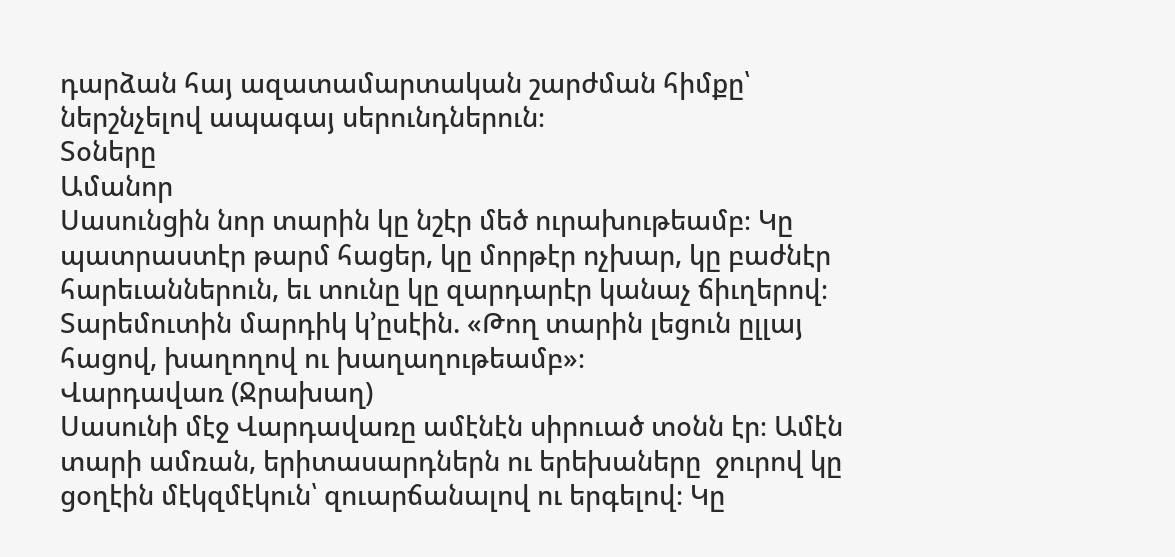դարձան հայ ազատամարտական շարժման հիմքը՝ ներշնչելով ապագայ սերունդներուն։
Տօները
Ամանոր
Սասունցին նոր տարին կը նշէր մեծ ուրախութեամբ։ Կը պատրաստէր թարմ հացեր, կը մորթէր ոչխար, կը բաժնէր հարեւաններուն, եւ տունը կը զարդարէր կանաչ ճիւղերով։ Տարեմուտին մարդիկ կ’ըսէին. «Թող տարին լեցուն ըլլայ հացով, խաղողով ու խաղաղութեամբ»։
Վարդավառ (Ջրախաղ)
Սասունի մէջ Վարդավառը ամէնէն սիրուած տօնն էր։ Ամէն տարի ամռան, երիտասարդներն ու երեխաները  ջուրով կը ցօղէին մէկզմէկուն՝ զուարճանալով ու երգելով։ Կը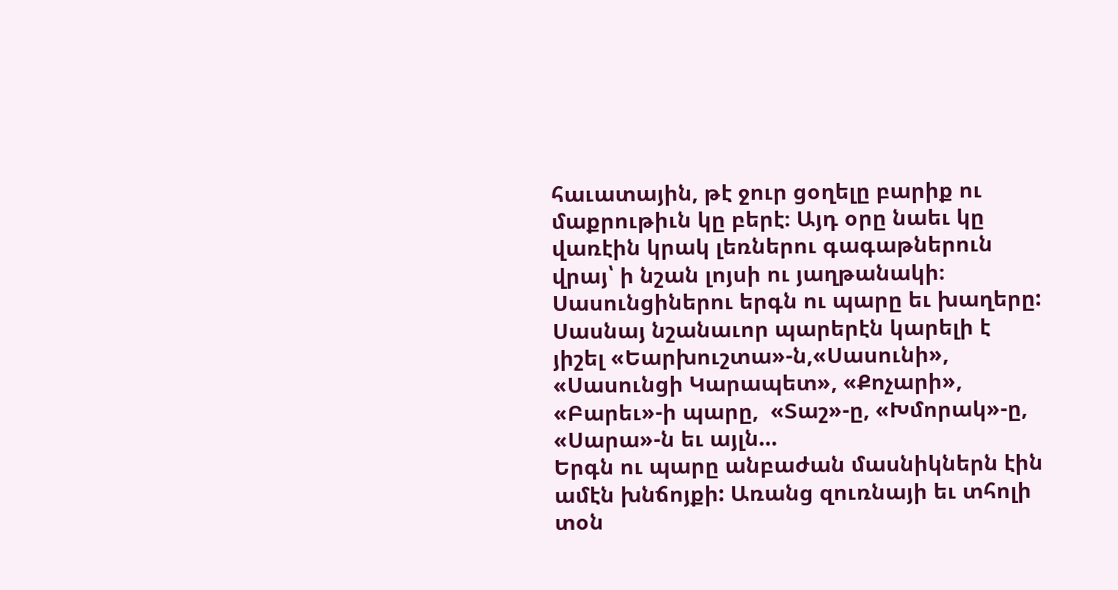հաւատային, թէ ջուր ցօղելը բարիք ու մաքրութիւն կը բերէ։ Այդ օրը նաեւ կը վառէին կրակ լեռներու գագաթներուն վրայ՝ ի նշան լոյսի ու յաղթանակի։
Սասունցիներու երգն ու պարը եւ խաղերը:
Սասնայ նշանաւոր պարերէն կարելի է յիշել «Եարխուշտա»-ն,«Սասունի», «Սասունցի Կարապետ», «Քոչարի», «Բարեւ»-ի պարը,  «Տաշ»-ը, «Խմորակ»-ը, «Սարա»-ն եւ այլն…
Երգն ու պարը անբաժան մասնիկներն էին ամէն խնճոյքի: Առանց զուռնայի եւ տհոլի տօն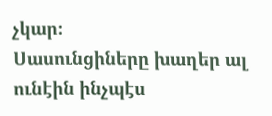չկար։
Սասունցիները խաղեր ալ ունէին ինչպէս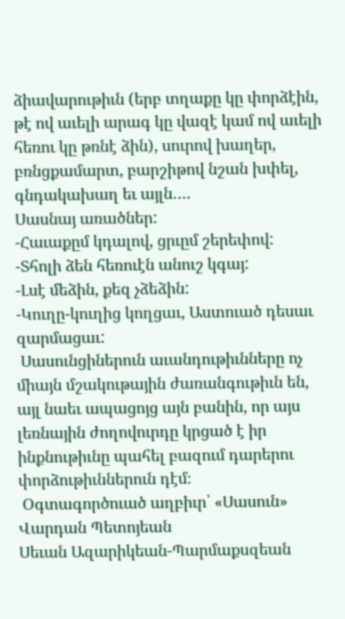ձիավարութիւն (երբ տղաքը կը փորձէին, թէ ով աւելի արագ կը վազէ կամ ով աւելի հեռու կը թռնէ ձին), սուրով խաղեր, բռնցքամարտ, բարշիթով նշան խփել, գնդակախաղ եւ այլն….
Սասնայ առածներ:
-Հաւաքըմ կդալով, ցրւըմ շերեփով:
-Տհոլի ձեն հեռուէն անուշ կգայ:
-Լսէ մեձին, քեզ չձեձին:
-Կուղը-կուղից կողցաւ, Աստուած դեսաւ զարմացաւ:
 Սասունցիներուն աւանդութիւնները ոչ միայն մշակութային ժառանգութիւն են, այլ նաեւ ապացոյց այն բանին, որ այս լեռնային ժողովուրդը կրցած է իր ինքնութիւնը պահել բազում դարերու փորձութիւններուն դէմ։
 Օգտագործուած աղբիւր՝ «Սասուն» Վարդան Պետոյեան
Սեւան Ազարիկեան-Պարմաքսզեան